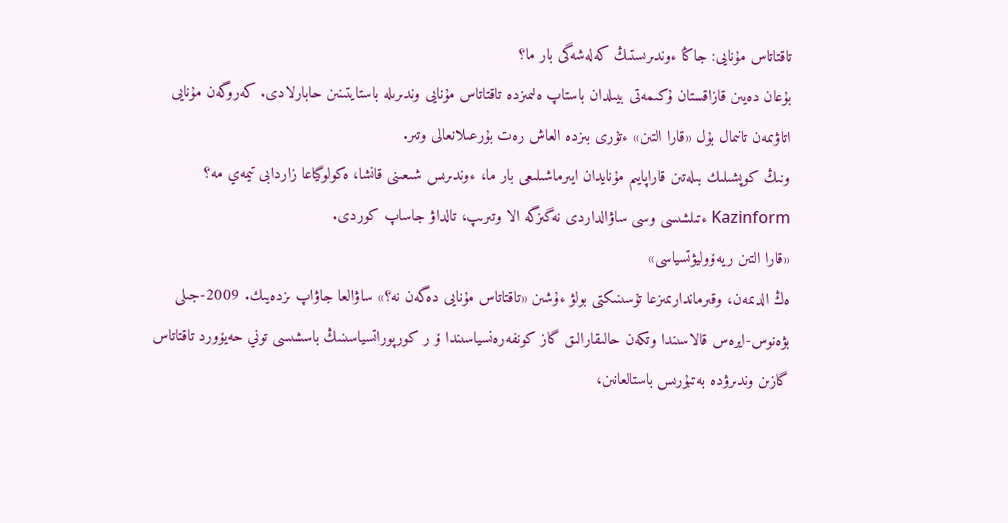تاقتاتاس مۇنايى: جاڭا ءوندىرىستىڭ كەلەشەگى بار ما؟
بۇعان دەيىن قازاقستان ۇكىمەتى بيىلدان باستاپ ەلىمىزدە تاقتاتاس مۇنايى وندىرىلە باستايتىنىن حابارلادى. كەروگەن مۇنايى اتاۋىمەن تانىمال بۇل «قارا التىن» ءتۇرى بىزدە العاش رەت بۇرعىلانعالى وتىر.
ونىڭ كوپشىلىك بىلەتىن قاراپايىم مۇنايدان ايىرماشىلىعى بار ما، ءوندىرىس شىعىنى قانشا، ەكولوگياعا زاردابى تيمەي مە؟ Kazinform ءتىلشىسى وسى ساۋالداردى نەگىزگە الا وتىرىپ، تالداۋ جاساپ كوردى.
«قارا التىن ريەۆوليۋتسياسى»
ەڭ الدىمەن، وقىرماندارىمىزعا تۇسىنىكتى بولۋ ءۇشىن «تاقتاتاس مۇنايى دەگەن نە؟» ساۋالعا جاۋاپ ىزدەيىك. 2009-جىلى بۋەنوس-ايرەس قالاسىندا وتكەن حالىقارالىق گاز كونفەرەنسياسىندا ۆ ر كورپوراتسياسىنىڭ باسشىسى توني حەيۆورد تاقتاتاس گازىن وندىرۋدە بەتبۇرىس باستالعانىن،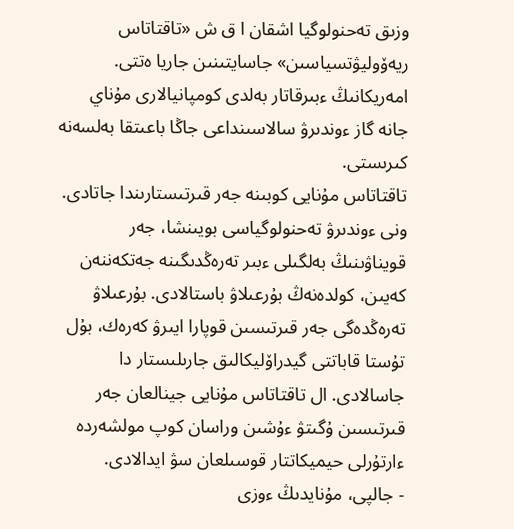وزىق تەحنولوگيا اشقان ا ق ش «تاقتاتاس ريەۆوليۋتسياسىن» جاسايتىنىن جاريا ەتتى. امەريكانىڭ ءبىرقاتار بەلدى كومپانيالارى مۇناي جانە گاز ءوندىرۋ سالاسىنداعى جاڭا باعىتقا بەلسەنە كىرىستى.
تاقتاتاس مۇنايى كوبىنە جەر قىرتىستارىندا جاتادى. ونى ءوندىرۋ تەحنولوگياسى بويىنشا، جەر قويناۋىنىڭ بەلگىلى ءبىر تەرەڭدىگىنە جەتكەننەن كەيىن، كولدەنەڭ بۇرعىلاۋ باستالادى. بۇرعىلاۋ تەرەڭدەگى جەر قىرتىسىن قوپارا ايىرۋ كەرەك، بۇل تۇستا قاباتتى گيدراۆليكالىق جارىلىستار دا جاسالادى. ال تاقتاتاس مۇنايى جينالعان جەر قىرتىسىن ۇگىتۋ ءۇشىن وراسان كوپ مولشەردە ءارتۇرلى حيميكاتتار قوسىلعان سۋ ايدالادى.
- جالپى، مۇنايدىڭ ءوزى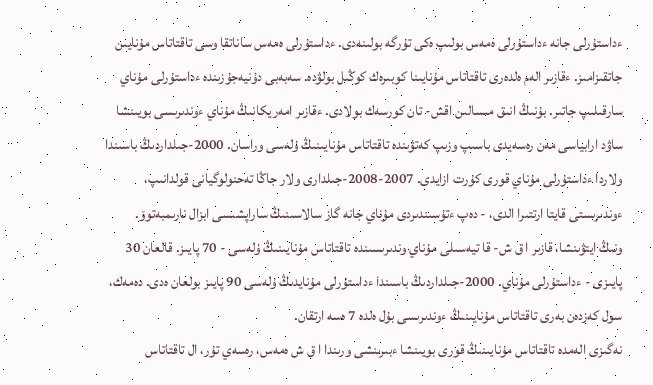ءداستۇرلى جانە ءداستۇرلى ەمەس بولىپ ەكى تۇرگە بولىنەدى. ءداستۇرلى ەمەس ساناتقا وسى تاقتاتاس مۇنايىن جاتقىزامىز. ءقازىر الەم ەلدەرى تاقتاتاس مۇنايىنا كوبىرەك كوڭىل بولۋدە. سەبەبى دۇنيەجۇزىندە ءداستۇرلى مۇناي سارقىلىپ جاتىر. بۇنىڭ انىق مىسالىن اقش- تان كورسەك بولادى. ءقازىر امەريكانىڭ مۇناي ءوندىرىسى بويىنشا ساۋد ارابياسى مەن رەسەيدى باسىپ وزىپ كەتۋىندە تاقتاتاس مۇنايىنىڭ ۇلەسى وراسان. 2000-جىلداردىڭ باسىندا ولاردا ءداستۇرلى مۇناي قورى كۇرت ازايدى. 2007-2008-جىلدارى ولار جاڭا تەحنولوگيانى قولدانىپ، ءوندىرىستى قايتا ارتتىرا الدى، - دەپ ءتۇسىندىردى مۇناي جانە گاز سالاسىنىڭ ساراپشىسى ابزال نارىمبەتوۆ.
ونىڭ ايتۋىنشا، قازىر ا ق ش- قا تيەسىلى مۇناي وندىرىسىندە تاقتاتاس مۇنايىنىڭ ۇلەسى - 70 پايىز. قالعان 30 پايىزى - ءداستۇرلى مۇناي. 2000-جىلداردىڭ باسىندا ءداستۇرلى مۇنايدىڭ ۇلەسى 90 پايىز بولعان ەدى. دەمەك، سول كەزدەن بەرى تاقتاتاس مۇنايىنىڭ ءوندىرىسى بۇل ەلدە 7 ەسە ارتقان.
نەگىزى الەمدە تاقتاتاس مۇنايىنىڭ قورى بويىنشا ءبىرىنشى ورىندا ا ق ش ەمەس، رەسەي تۇر، ال تاقتاتاس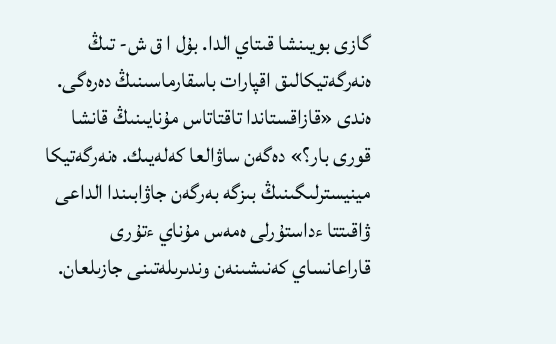گازى بويىنشا قىتاي الدا. بۇل ا ق ش- تىڭ ەنەرگەتيكالىق اقپارات باسقارماسىنىڭ دەرەگى.
ەندى «قازاقستاندا تاقتاتاس مۇنايىنىڭ قانشا قورى بار؟» دەگەن ساۋالعا كەلەيىك. ەنەرگەتيكا مينيسترلىگىنىڭ بىزگە بەرگەن جاۋابىندا الداعى ۋاقىتتا ءداستۇرلى ەمەس مۇناي ءتۇرى قاراعانساي كەنىشىنەن وندىرىلەتىنى جازىلعان.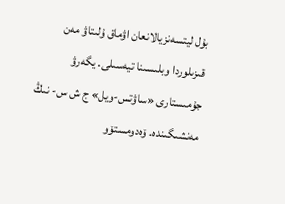بۇل ليتسەنزيالانعان اۋماق ۇلىتاۋ مەن قىزىلوردا وبلىسىنا تيەسىلى. يگەرۋ جۇمىستارى «ساۋتس-ويل» ج ش س- نىڭ مەنشىگىندە. ۆەدومستۆو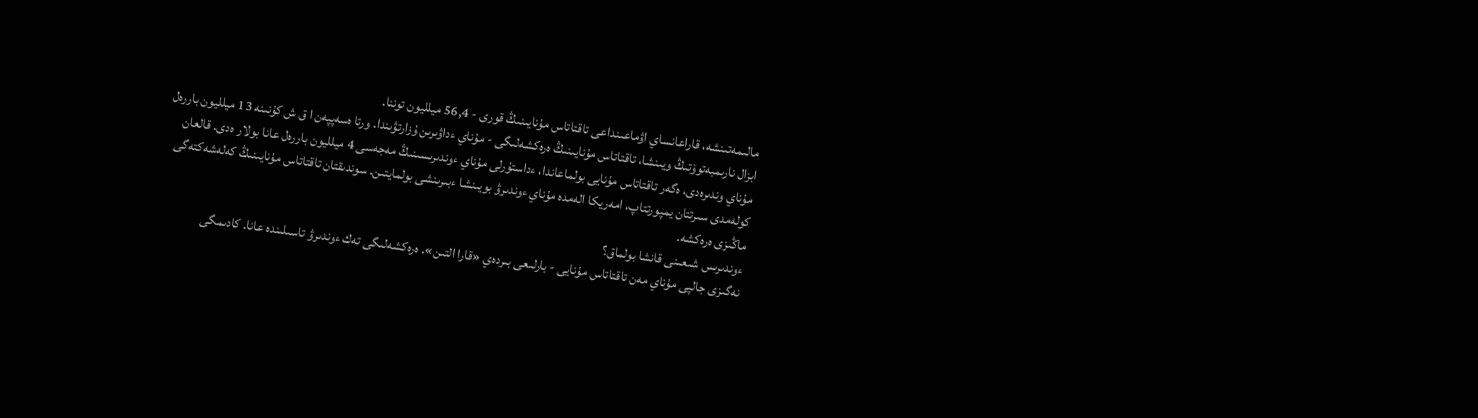مالىمەتىنشە، قاراعانساي اۋماعىنداعى تاقتاتاس مۇنايىنىڭ قورى - 56,4 ميلليون توننا.
ابزال نارىمبەتوۆتىڭ ويىنشا، تاقتاتاس مۇنايىنىڭ ەرەكشەلىگى - مۇناي ءداۋىرىن ۇزارتۋىندا. ورتا ەسەپپەن ا ق ش كۇنىنە 13 ميلليون باررەل مۇناي وندىرەدى، ەگەر تاقتاتاس مۇنايى بولماعاندا، ءداستۇرلى مۇناي ءوندىرىسىنىڭ مەجەسى 4 ميلليون باررەل عانا بولار ەدى. قالعان كولەمدى سىرتتان يمپورتتاپ، امەريكا الەمدە مۇناي ءوندىرۋ بويىنشا ءبىرىنشى بولمايتىن. سوندىقتان تاقتاتاس مۇنايىنىڭ كەلەشەكتەگى ماڭىزى ەرەكشە.
ءوندىرىس شىعىنى قانشا بولماق؟
نەگىزى جالپى مۇناي مەن تاقتاتاس مۇنايى - بارلىعى بىردەي «قارا التىن». ەرەكشەلىگى تەك ءوندىرۋ تاسىلىندە عانا. كادىمگى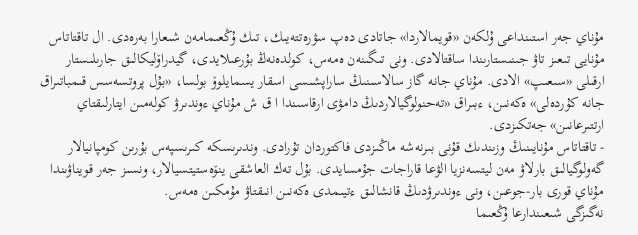مۇناي جەر استىنداعى ۇلكەن «قويمالاردا» جاتادى دەپ سۋرەتتەيىك، تىك ۇڭعىمامەن شىعارا بەرەدى. ال تاقتاتاس مۇنايى تىعىز تاۋ جىنىستارىندا ساقتالادى. ونى تىگىنەن ەمەس، كولدەنەڭ بۇرعىلايدى، گيدراۆليكالىق جارىلىستار ارقىلى «سىعىپ» الادى. مۇناي جانە گاز سالاسىنىڭ ساراپشىسى اسقار يسمايلوۆ بولسا، «بۇل پروتسەسس قىمباتىراق جانە كۇردەلى» ەكەنىن، ءبىراق «تەحنولوگيالاردىڭ دامۋى ارقاسىندا ا ق ش مۇناي ءوندىرۋ كولەمىن ايتارلىقتاي ارتتىرعانىن» جەتكىزدى.
- تاقتاتاس مۇنايىنىڭ وزىندىك قۇنى بىرنەشە ماڭىزدى فاكتوردان تۇرادى. وندىرىسكە كىرىسپەس بۇرىن كومپانيالار گەولوگيالىق بارلاۋ مەن ليتسەنزيا الۋعا قاراجات جۇمسايدى. بۇل تەك العاشقى ينۆەستيتسيالار، ونسىز جەر قويناۋىندا مۇناي قورى بار-جوعىن، ونى ءوندىرۋدىڭ قانشالىق ءتيىمدى ەكەنىن انىقتاۋ مۇمكىن ەمەس.
نەگىزگى شىعىندارعا ۇڭعىما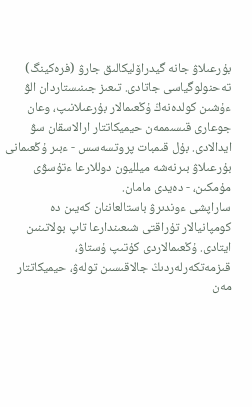بۇرعىلاۋ جانە گيدراۆليكالىق جارۋ (فرەكينگ) تەحنولوگياسى جاتادى. تىعىز جىنىستاردان الۋ ءۇشىن كولدەنەڭ ۇڭعىمالار بۇرعىلانىپ، وعان جوعارى قىسىممەن حيميكاتتار ارالاسقان سۋ ايدالادى. بۇل قىمبات پروتسەسس - ءبىر ۇڭعىمانى بۇرعىلاۋ بىرنەشە ميلليون دوللارعا ءتۇسۋى مۇمكىن، - دەيدى مامان.
ساراپشى ءوندىرۋ باستالعاننان كەيىن دە كومپانيالار تۇراقتى شىعىندارعا تاپ بولاتىنىن ايتادى. ۇڭعىمالاردى كۇتىپ ۇستاۋ، قىزمەتكەرلەردىڭ جالاقىسىن تولەۋ، حيميكاتتار مەن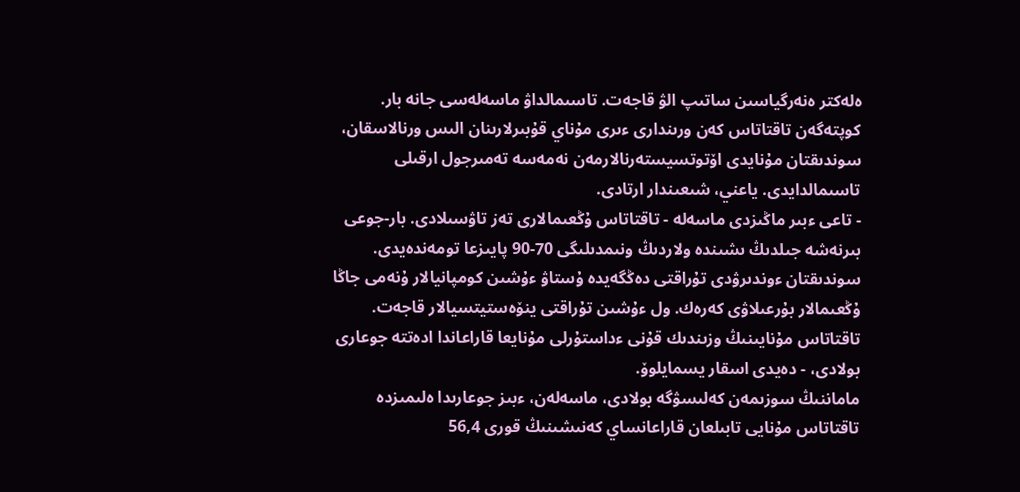ەلەكتر ەنەرگياسىن ساتىپ الۋ قاجەت. تاسىمالداۋ ماسەلەسى جانە بار. كوپتەگەن تاقتاتاس كەن ورىندارى ءىرى مۇناي قۇبىرلارىنان الىس ورنالاسقان، سوندىقتان مۇنايدى اۆتوتسيستەرنالارمەن نەمەسە تەمىرجول ارقىلى تاسىمالدايدى. ياعني، شىعىندار ارتادى.
- تاعى ءبىر ماڭىزدى ماسەلە - تاقتاتاس ۇڭعىمالارى تەز تاۋسىلادى. بار-جوعى بىرنەشە جىلدىڭ ىشىندە ولاردىڭ ونىمدىلىگى 70-90 پايىزعا تومەندەيدى. سوندىقتان ءوندىرۋدى تۇراقتى دەڭگەيدە ۇستاۋ ءۇشىن كومپانيالار ۇنەمى جاڭا ۇڭعىمالار بۇرعىلاۋى كەرەك. ول ءۇشىن تۇراقتى ينۆەستيتسيالار قاجەت. تاقتاتاس مۇنايىنىڭ وزىندىك قۇنى ءداستۇرلى مۇنايعا قاراعاندا ادەتتە جوعارى بولادى، - دەيدى اسقار يسمايلوۆ.
ماماننىڭ سوزىمەن كەلىسۋگە بولادى، ماسەلەن، ءبىز جوعارىدا ەلىمىزدە تاقتاتاس مۇنايى تابىلعان قاراعانساي كەنىشىنىڭ قورى 56,4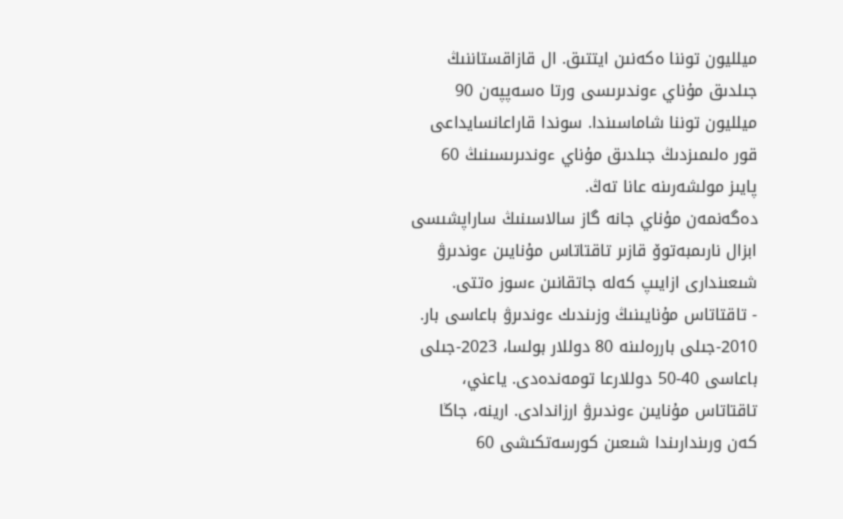ميلليون توننا ەكەنىن ايتتىق. ال قازاقستاننىڭ جىلدىق مۇناي ءوندىرىسى ورتا ەسەپپەن 90 ميلليون توننا شاماسىندا. سوندا قاراعانسايداعى قور ەلىمىزدىڭ جىلدىق مۇناي ءوندىرىسىنىڭ 60 پايىز مولشەرىنە عانا تەڭ.
دەگەنمەن مۇناي جانە گاز سالاسىنىڭ ساراپشىسى ابزال نارىمبەتوۆ قازىر تاقتاتاس مۇنايىن ءوندىرۋ شىعىندارى ازايىپ كەلە جاتقانىن ءسوز ەتتى.
- تاقتاتاس مۇنايىنىڭ وزىندىك ءوندىرۋ باعاسى بار. 2010-جىلى باررەلىنە 80 دوللار بولسا، 2023-جىلى باعاسى 40-50 دوللارعا تومەندەدى. ياعني، تاقتاتاس مۇنايىن ءوندىرۋ ارزاندادى. ارينە، جاڭا كەن ورىندارىندا شىعىن كورسەتكىشى 60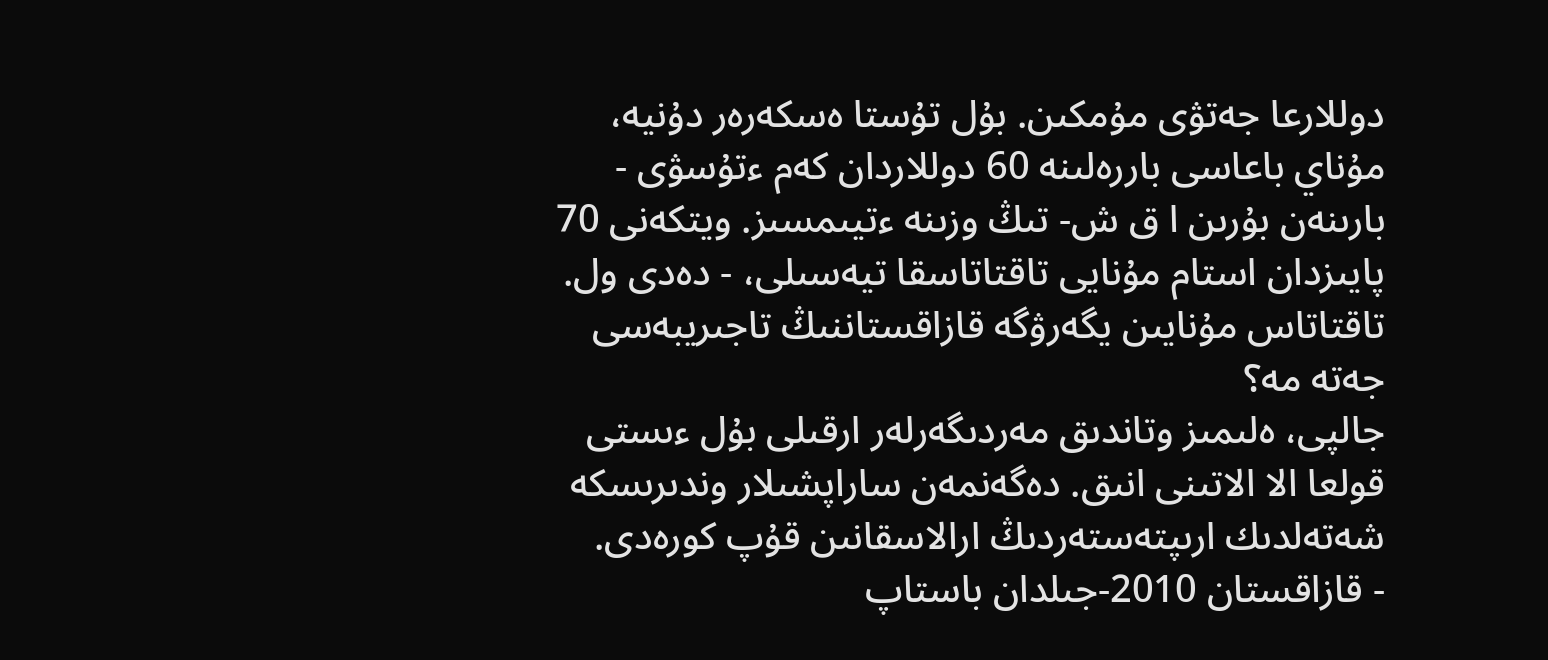دوللارعا جەتۋى مۇمكىن. بۇل تۇستا ەسكەرەر دۇنيە، مۇناي باعاسى باررەلىنە 60 دوللاردان كەم ءتۇسۋى - بارىنەن بۇرىن ا ق ش- تىڭ وزىنە ءتيىمسىز. ويتكەنى 70 پايىزدان استام مۇنايى تاقتاتاسقا تيەسىلى، - دەدى ول.
تاقتاتاس مۇنايىن يگەرۋگە قازاقستاننىڭ تاجىريبەسى جەتە مە؟
جالپى، ەلىمىز وتاندىق مەردىگەرلەر ارقىلى بۇل ءىستى قولعا الا الاتىنى انىق. دەگەنمەن ساراپشىلار وندىرىسكە شەتەلدىك ارىپتەستەردىڭ ارالاسقانىن قۇپ كورەدى.
- قازاقستان 2010-جىلدان باستاپ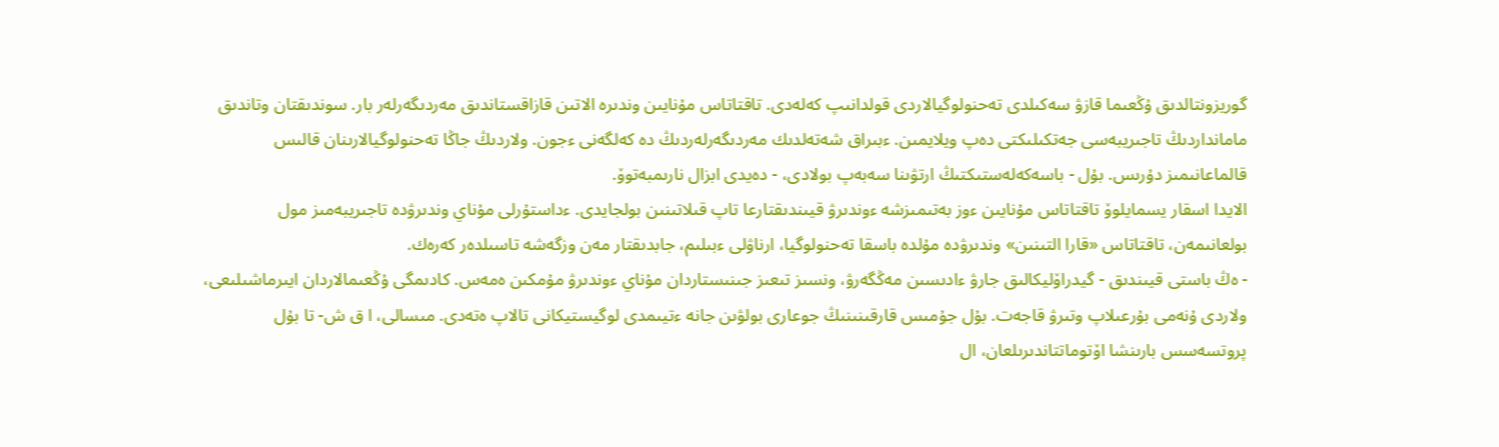گوريزونتالدىق ۇڭعىما قازۋ سەكىلدى تەحنولوگيالاردى قولدانىپ كەلەدى. تاقتاتاس مۇنايىن وندىرە الاتىن قازاقستاندىق مەردىگەرلەر بار. سوندىقتان وتاندىق مامانداردىڭ تاجىريبەسى جەتكىلىكتى دەپ ويلايمىن. ءبىراق شەتەلدىك مەردىگەرلەردىڭ دە كەلگەنى ءجون. ولاردىڭ جاڭا تەحنولوگيالارىنان قالىس قالماعانىمىز دۇرىس. بۇل - باسەكەلەستىكتىڭ ارتۋىنا سەبەپ بولادى، - دەيدى ابزال نارىمبەتوۆ.
الايدا اسقار يسمايلوۆ تاقتاتاس مۇنايىن ءوز بەتىمىزشە ءوندىرۋ قيىندىقتارعا تاپ قىلاتىنىن بولجايدى. ءداستۇرلى مۇناي وندىرۋدە تاجىريبەمىز مول بولعانىمەن، تاقتاتاس «قارا التىنىن» وندىرۋدە مۇلدە باسقا تەحنولوگيا، ارناۋلى ءبىلىم، جابدىقتار مەن وزگەشە تاسىلدەر كەرەك.
- ەڭ باستى قيىندىق - گيدراۆليكالىق جارۋ ءادىسىن مەڭگەرۋ، ونسىز تىعىز جىنىستاردان مۇناي ءوندىرۋ مۇمكىن ەمەس. كادىمگى ۇڭعىمالاردان ايىرماشىلىعى، ولاردى ۇنەمى بۇرعىلاپ وتىرۋ قاجەت. بۇل جۇمىس قارقىنىنىڭ جوعارى بولۋىن جانە ءتيىمدى لوگيستيكانى تالاپ ەتەدى. مىسالى، ا ق ش- تا بۇل پروتسەسس بارىنشا اۆتوماتتاندىرىلعان، ال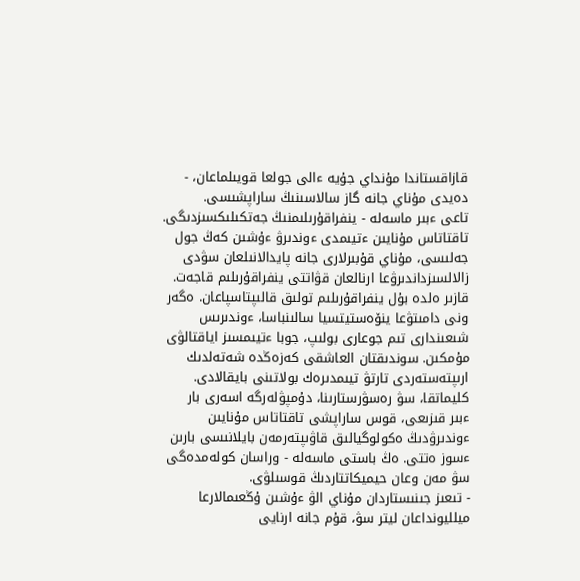قازاقستاندا مۇنداي جۇيە ءالى جولعا قويىلماعان، - دەيدى مۇناي جانە گاز سالاسىنىڭ ساراپشىسى.
تاعى ءبىر ماسەلە - ينفراقۇرىلىمنىڭ جەتكىلىكسىزدىگى. تاقتاتاس مۇنايىن ءتيىمدى ءوندىرۋ ءۇشىن كەڭ جول جەلىسى، مۇناي قۇبىرلارى جانە پايدالانىلعان سۋدى زالالسىزداندىرۋعا ارنالعان قۋاتتى ينفراقۇرىلىم قاجەت. قازىر ەلدە بۇل ينفراقۇرىلىم تولىق قالىپتاسپاعان. ەگەر ونى دامىتۋعا ينۆەستيتسيا سالىنباسا، ءوندىرىس شىعىندارى تىم جوعارى بولىپ، جوبا ءتيىمسىز اياقتالۋى مۇمكىن. سوندىقتان العاشقى كەزەڭدە شەتەلدىك ارىپتەستەردى تارتۋ تيىمدىرەك بولاتىنى بايقالادى.
كليماتقا، سۋ رەسۋرستارىنا، دۇمپۋلەرگە اسەرى بار
ءبىر قىزىعى، قوس ساراپشى تاقتاتاس مۇنايىن ءوندىرۋدىڭ ەكولوگيالىق قاۋىپتەرمەن بايلانىسى بارىن ءسوز ەتتى. ەڭ باستى ماسەلە - وراسان كولەمدەگى سۋ مەن وعان حيميكاتتاردىڭ قوسىلۋى.
- تىعىز جىنىستاردان مۇناي الۋ ءۇشىن ۇڭعىمالارعا ميلليونداعان ليتر سۋ، قۇم جانە ارنايى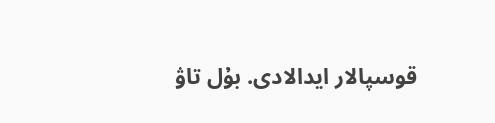قوسپالار ايدالادى. بۇل تاۋ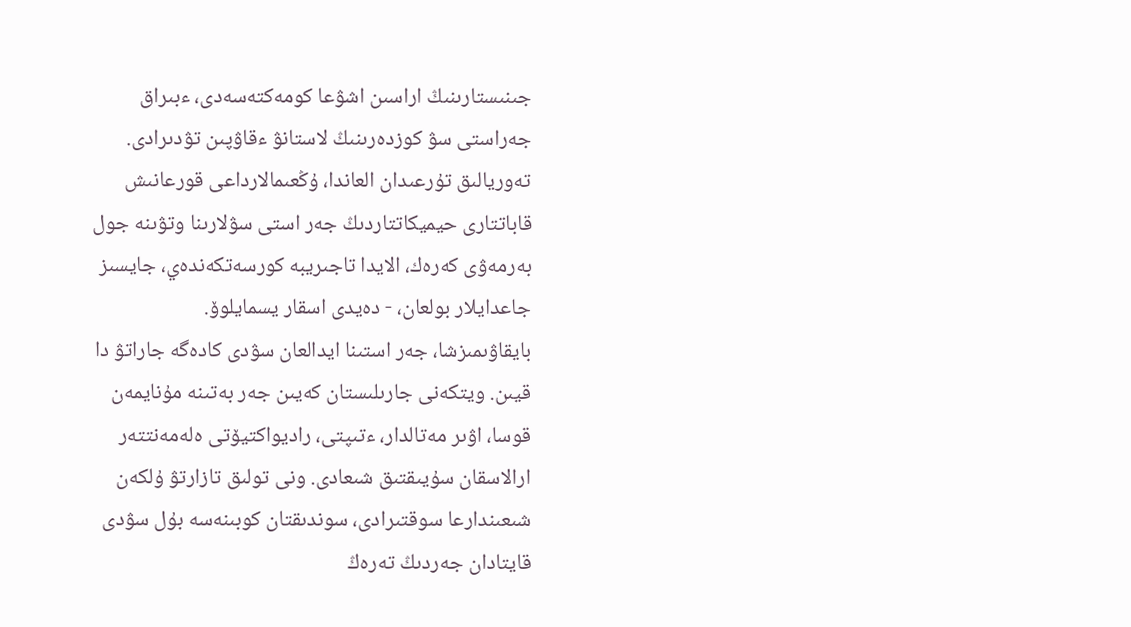جىنىستارىنىڭ اراسىن اشۋعا كومەكتەسەدى، ءبىراق جەراستى سۋ كوزدەرىنىڭ لاستانۋ ءقاۋپىن تۋدىرادى. تەوريالىق تۇرعىدان العاندا، ۇڭعىمالارداعى قورعانىش قاباتتارى حيميكاتتاردىڭ جەر استى سۋلارىنا وتۋىنە جول بەرمەۋى كەرەك، الايدا تاجىريبە كورسەتكەندەي، جايسىز جاعدايلار بولعان، - دەيدى اسقار يسمايلوۆ.
بايقاۋىمىزشا، جەر استىنا ايدالعان سۋدى كادەگە جاراتۋ دا قيىن. ويتكەنى جارىلىستان كەيىن جەر بەتىنە مۇنايمەن قوسا، اۋىر مەتالدار، ءتىپتى، راديواكتيۆتى ەلەمەنتتەر ارالاسقان سۇيىقتىق شىعادى. ونى تولىق تازارتۋ ۇلكەن شىعىندارعا سوقتىرادى، سوندىقتان كوبىنەسە بۇل سۋدى قايتادان جەردىڭ تەرەڭ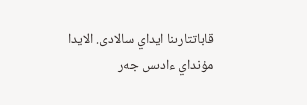قاباتتارىنا ايداي سالادى. الايدا مۇنداي ءادىس جەر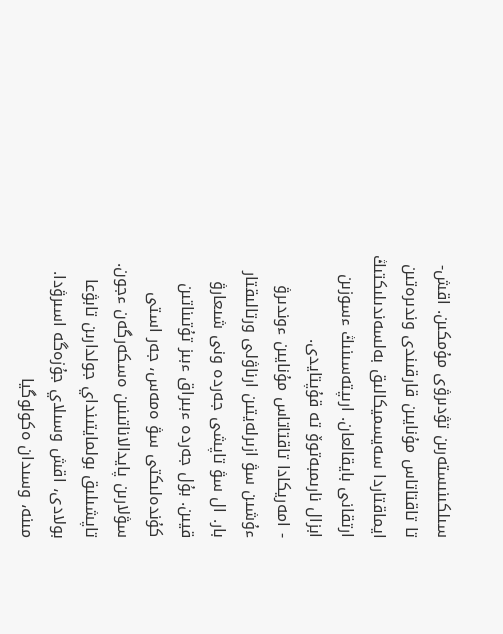سىلكىنىستەرىن تۋدىرۋى مۇمكىن. اقش- تا تاقتاتاس مۇنايىن قارقىندى وندىرەتىن ايماقتاردا سەيسميكالىق بەلسەندىلىكتىڭ ارتقانى بايقالعان. ارىپتەسىنىڭ ءسوزىن ابزال نارىمبەتوۆ تە قۇپتايدى.
- امەريكادا تاقتاتاس مۇنايىن ءوندىرۋ ءۇشىن سۋ ازىرلەيتىن ارناۋلى ورتالىقتار بار. ال سۋ تاپشى جەردە ونى شىعارۋ قيىن. بۇل جەردە ءبىراق ءبىز تۇتىناتىن كۇندەلىكتى سۋ ەمەس، جەر استى سۋلارىن پايدالاناتىنىن ەسكەرگەن ءجون. تاپشىلىق بولمايتىنداي جولدارىن تابۋعا بولادى، اقش وسىلاي جۇزەگە اسىرۋدا.
مىنە، وسىدان ەكولوگيا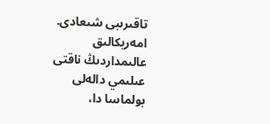تاقىرىبى شىعادى. امەريكالىق عالىمداردىڭ ناقتى عىلىمي دالەلى بولماسا دا،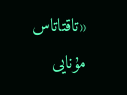«تاقتاتاس مۇنايى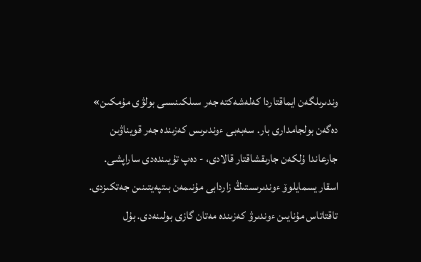وندىرىلگەن ايماقتاردا كەلەشەكتە جەر سىلكىنىسى بولۋى مۇمكىن» دەگەن بولجامدارى بار. سەبەبى ءوندىرىس كەزىندە جەر قويناۋىن جارعاندا ۇلكەن جارىقشاقتار قالادى، - دەپ تۇيىندەدى ساراپشى.
اسقار يسمايلوۆ ءوندىرىستىڭ زاردابى مۇنىمەن بىتپەيتىنىن جەتكىزدى. تاقتاتاس مۇنايىن ءوندىرۋ كەزىندە مەتان گازى بولىنەدى. بۇل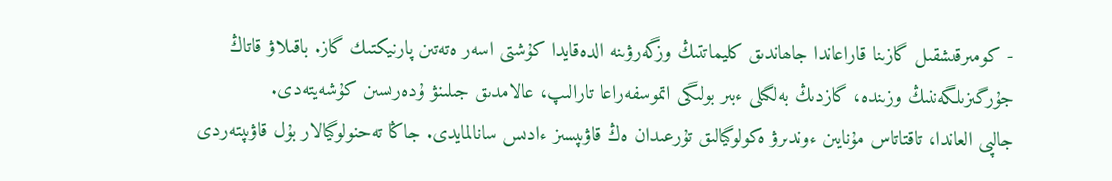- كومىرقىشقىل گازىنا قاراعاندا جاھاندىق كليماتتىڭ وزگەرۋىنە الدەقايدا كۇشتى اسەر ەتەتىن پارنيكتىك گاز. باقىلاۋ قاتاڭ جۇرگىزىلگەننىڭ وزىندە، گازدىڭ بەلگىلى ءبىر بولىگى اتموسفەراعا تارالىپ، عالامدىق جىلىنۋ ۇدەرىسىن كۇشەيتەدى.
جالپى العاندا، تاقتاتاس مۇنايىن ءوندىرۋ ەكولوگيالىق تۇرعىدان ەڭ قاۋىپسىز ءادىس سانالمايدى. جاڭا تەحنولوگيالار بۇل قاۋىپتەردى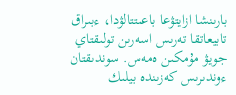بارىنشا ازايتۋعا باعىتتالۋدا، ءبىراق تابيعاتقا تەرىس اسەرىن تولىقتاي جويۋ مۇمكىن ەمەس. سوندىقتان ءوندىرىس كەزىندە بيلىك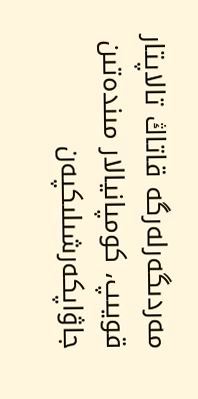مەردىگەرلەرگە قاتاڭ تالاپتار قويىپ، كومپانيالار مىندەتىن جاۋاپكەرشىلىكپەن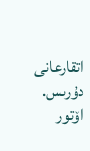اتقارعانى دۇرىس.
اۆتور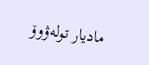ماديار تولەۋوۆ